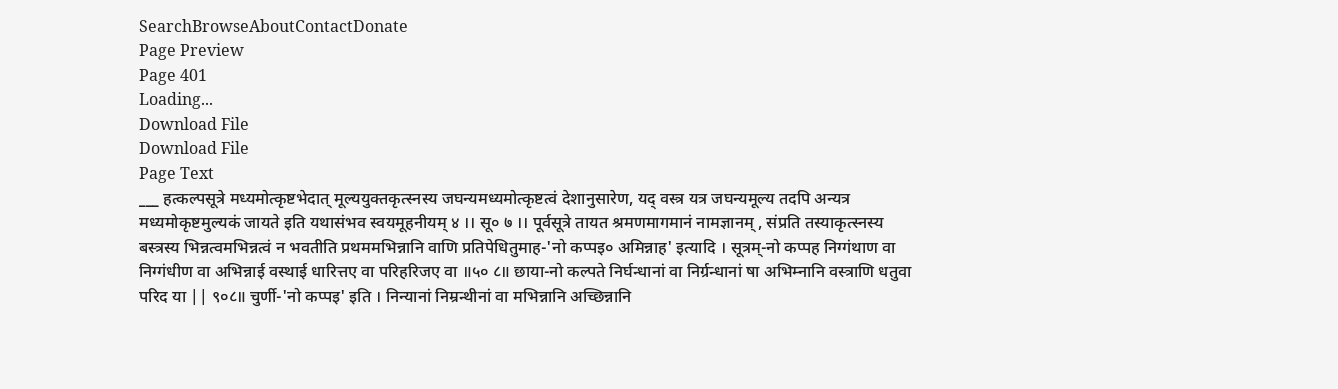SearchBrowseAboutContactDonate
Page Preview
Page 401
Loading...
Download File
Download File
Page Text
___ हत्कल्पसूत्रे मध्यमोत्कृष्टभेदात् मूल्ययुक्तकृत्स्नस्य जघन्यमध्यमोत्कृष्टत्वं देशानुसारेण, यद् वस्त्र यत्र जघन्यमूल्य तदपि अन्यत्र मध्यमोकृष्टमुल्यकं जायते इति यथासंभव स्वयमूहनीयम् ४ ।। सू० ७ ।। पूर्वसूत्रे तायत श्रमणमागमानं नामज्ञानम् , संप्रति तस्याकृत्स्नस्य बस्त्रस्य भिन्नत्वमभिन्नत्वं न भवतीति प्रथममभिन्नानि वाणि प्रतिपेधितुमाह-'नो कप्पइ० अमिन्नाह' इत्यादि । सूत्रम्-नो कप्पह निग्गंथाण वा निग्गंधीण वा अभिन्नाई वस्थाई धारित्तए वा परिहरिजए वा ॥५० ८॥ छाया-नो कल्पते निर्घन्धानां वा निर्ग्रन्धानां षा अभिम्नानि वस्त्राणि धतुवा परिद या || ९०८॥ चुर्णी-'नो कप्पइ' इति । निन्यानां निम्रन्थीनां वा मभिन्नानि अच्छिन्नानि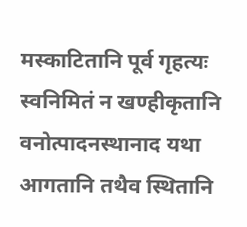मस्काटितानि पूर्व गृहत्यः स्वनिमितं न खण्हीकृतानि वनोत्पादनस्थानाद यथा आगतानि तथैव स्थितानि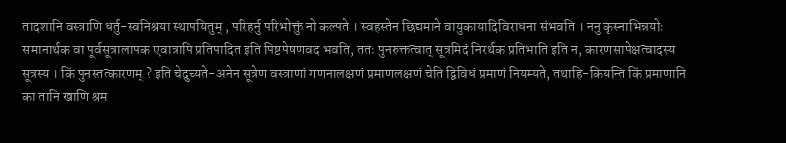तादशानि वस्त्राणि धर्तु-स्वनिश्रया स्थापयितुम् , परिहर्नु परिभोक्तुं नो कल्पते । स्वहस्तेन छिद्यमाने वायुकायादिविराधना संभवति । ननु कृस्नाभिन्नयोः समानार्थक वा पूर्वसूत्रालापक एवात्रापि प्रतिपादित इति पिष्टपेषणवद भवति, ततः पुनरुक्तत्वात् सूत्रमिदं निरर्थक प्रतिभाति इति न, कारणसापेक्षत्वादस्य सूत्रस्य । किं पुनस्तत्कारणम् ? इति चेदुच्यते-अनेन सूत्रेण वस्त्राणां गणनालक्षणं प्रमाणलक्षणं चेति द्विविधं प्रमाणं नियम्यते, तथाहि-कियन्ति किं प्रमाणानि का तानि खाणि श्रम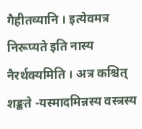गैहीतव्यानि । इत्येवमत्र निरूप्यते इति नास्य नैरर्थक्यमिति । अत्र कश्चित् शङ्कते -यस्मादमिन्नस्य वस्त्रस्य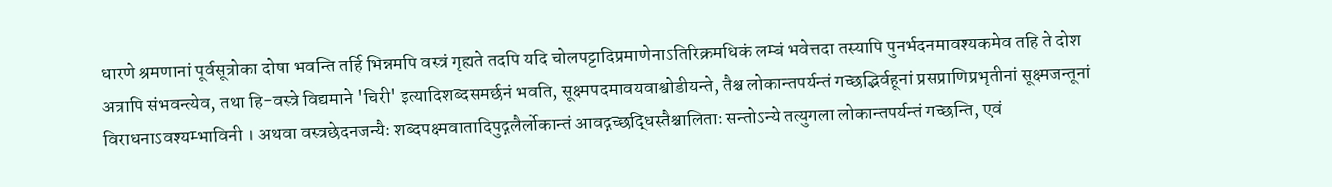धारणे श्रमणानां पूर्वसूत्रोका दोषा भवन्ति तर्हि भिन्नमपि वस्त्रं गृह्यते तदपि यदि चोलपट्टादिप्रमाणेनाऽतिरिक्रमधिकं लम्बं भवेत्तदा तस्यापि पुनर्भदनमावश्यकमेव तहि ते दोश अत्रापि संभवन्त्येव, तथा हि-वस्त्रे विद्यमाने 'चिरी' इत्यादिशब्दसमर्छनं भवति, सूक्ष्मपदमावयवाश्वोडीयन्ते, तैश्च लोकान्तपर्यन्तं गच्छद्भिर्वहूनां प्रसप्राणिप्रभृतीनां सूक्ष्मजन्तूनां विराधनाऽवश्यम्भाविनी । अथवा वस्त्रछेदनजन्यैः शब्दपक्ष्मवातादिपुद्गलैर्लोकान्तं आवद्गच्छद्धिस्तैश्चालिताः सन्तोऽन्ये तत्युगला लोकान्तपर्यन्तं गच्छन्ति, एवं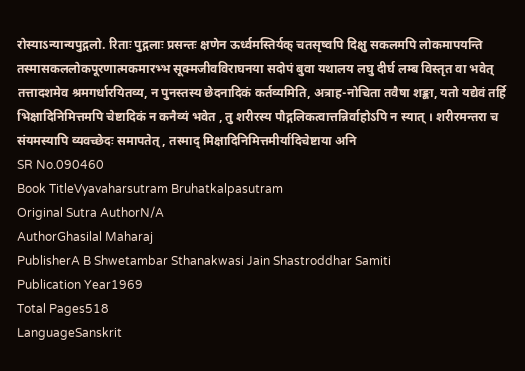रोस्याऽन्यान्यपुद्गलो. रिताः पुद्गलाः प्रसन्तः क्षणेन ऊर्ध्वमस्तिर्यक् चतसृष्वपि दिक्षु सकलमपि लोकमापयन्ति तस्मासकललोकपूरणात्मकमारभ्भ सूक्मजीवविराघनया सदोपं बुवा यथालय लघु दीर्घ लम्ब विस्तृत वा भवेत् तत्तादशमेव श्रमगर्धारयितव्य, न पुनस्तस्य छेदनादिकं कर्तव्यमिति, अत्राह-नोचिता तवैषा शङ्का, यतो यद्येवं तर्हि भिक्षादिनिमित्तमपि चेष्टादिकं न कनैव्यं भवेत , तु शरीरस्य पौद्गलिकत्वात्तन्निर्वाहोऽपि न स्यात् । शरीरमन्तरा च संयमस्यापि व्यवच्छेदः समापतेत् , तस्माद् मिक्षादिनिमित्तमीर्यादिचेष्टाया अनि
SR No.090460
Book TitleVyavaharsutram Bruhatkalpasutram
Original Sutra AuthorN/A
AuthorGhasilal Maharaj
PublisherA B Shwetambar Sthanakwasi Jain Shastroddhar Samiti
Publication Year1969
Total Pages518
LanguageSanskrit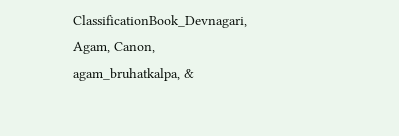ClassificationBook_Devnagari, Agam, Canon, agam_bruhatkalpa, &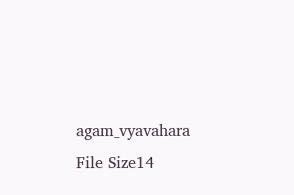agam_vyavahara
File Size14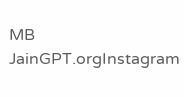MB
JainGPT.orgInstagram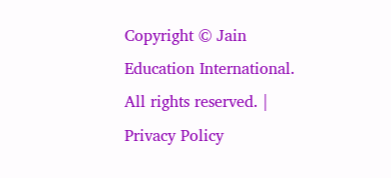Copyright © Jain Education International. All rights reserved. | Privacy Policy